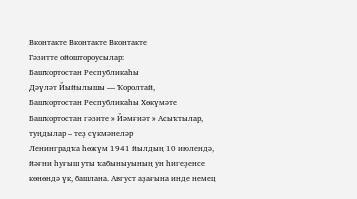Вконтакте Вконтакте Вконтакте
Гәзитте ойоштороусылар:
Башҡортостан Республикаһы
Дәүләт Йыйылышы — Ҡоролтай,
Башҡортостан Республикаһы Хөкүмәте
Башҡортостан гәзите » Йәмғиәт » Асыҡтылар, туңдылар – теҙ сүкмәнеләр
Ленинградҡа һөжүм 1941 йылдың 10 июлендә, йәғни һуғыш уты ҡабыныуының ун һигеҙенсе көнөндә үк, башлана. Август аҙағына инде немец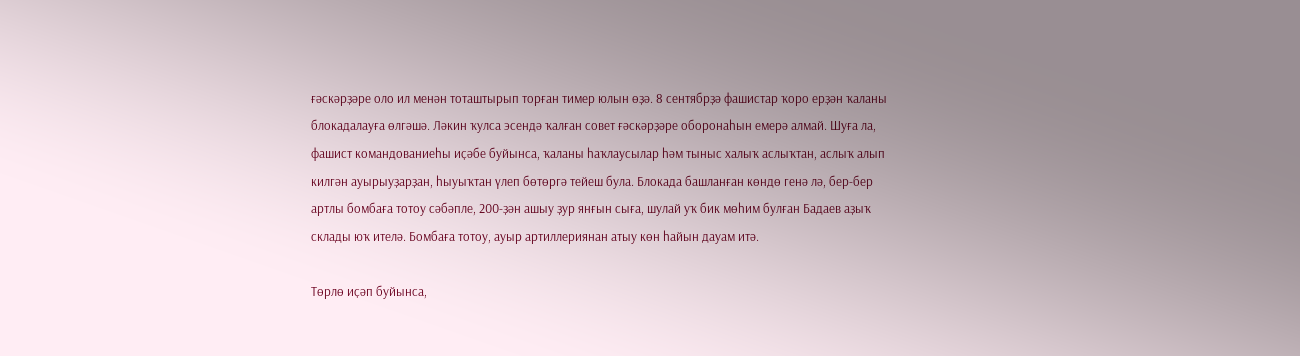ғәскәрҙәре оло ил менән тоташтырып торған тимер юлын өҙә. 8 сентябрҙә фашистар ҡоро ерҙән ҡаланы блокадалауға өлгәшә. Ләкин ҡулса эсендә ҡалған совет ғәскәрҙәре оборонаһын емерә алмай. Шуға ла, фашист командованиеһы иҫәбе буйынса, ҡаланы һаҡлаусылар һәм тыныс халыҡ аслыҡтан, аслыҡ алып килгән ауырыуҙарҙан, һыуыҡтан үлеп бөтөргә тейеш була. Блокада башланған көндө генә лә, бер-бер артлы бомбаға тотоу сәбәпле, 200-ҙән ашыу ҙур янғын сыға, шулай уҡ бик мөһим булған Бадаев аҙыҡ склады юҡ ителә. Бомбаға тотоу, ауыр артиллериянан атыу көн һайын дауам итә.

Төрлө иҫәп буйынса,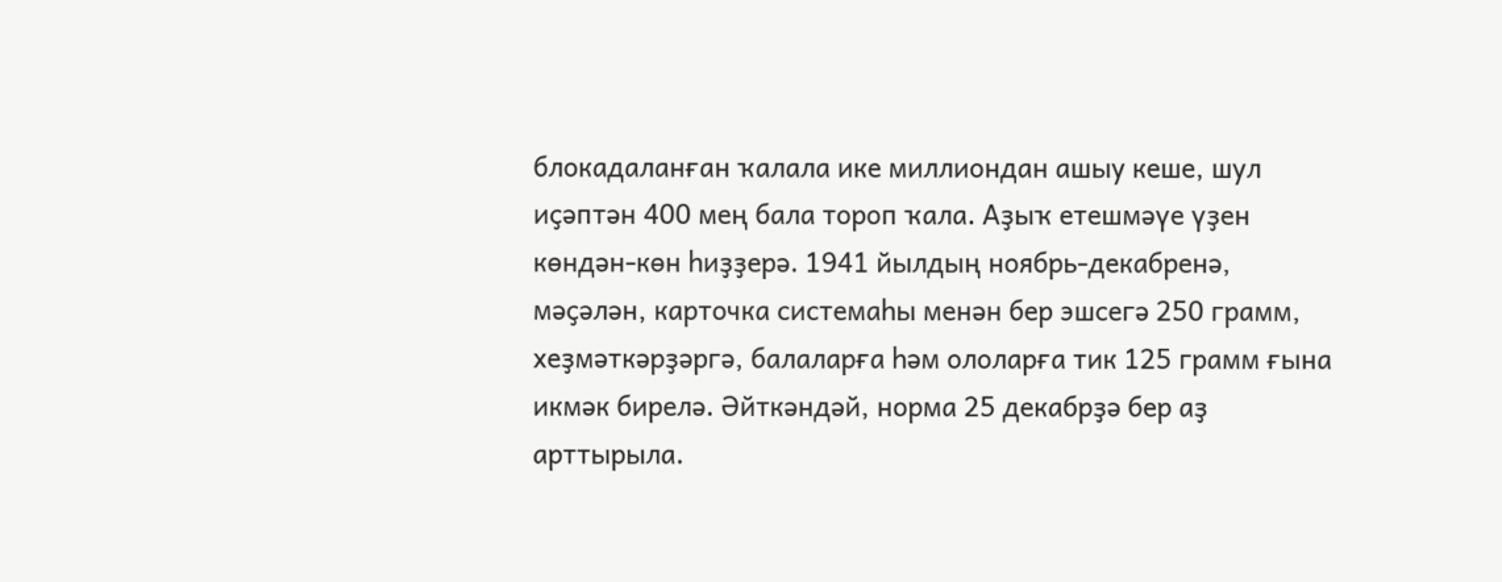блокадаланған ҡалала ике миллиондан ашыу кеше, шул иҫәптән 400 мең бала тороп ҡала. Аҙыҡ етешмәүе үҙен көндән-көн һиҙҙерә. 1941 йылдың ноябрь-декабренә, мәҫәлән, карточка системаһы менән бер эшсегә 250 грамм, хеҙмәткәрҙәргә, балаларға һәм ололарға тик 125 грамм ғына икмәк бирелә. Әйткәндәй, норма 25 декабрҙә бер аҙ арттырыла.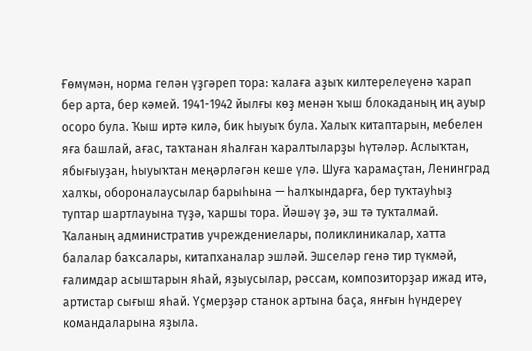Ғөмүмән, норма гелән үҙгәреп тора: ҡалаға аҙыҡ килтерелеүенә ҡарап бер арта, бер кәмей. 1941-1942 йылғы көҙ менән ҡыш блокаданың иң ауыр осоро була. Ҡыш иртә килә, бик һыуыҡ була. Халыҡ китаптарын, мебелен яға башлай, ағас, таҡтанан яһалған ҡаралтыларҙы һүтәләр. Аслыҡтан, ябығыуҙан, һыуыҡтан меңәрләгән кеше үлә. Шуға ҡарамаҫтан, Ленинград халҡы, обороналаусылар барыһына — һалҡындарға, бер туҡтауһыҙ туптар шартлауына түҙә, ҡаршы тора. Йәшәү ҙә, эш тә туҡталмай. Ҡаланың административ учреждениелары, поликлиникалар, хатта балалар баҡсалары, китапханалар эшләй. Эшселәр генә тир түкмәй, ғалимдар асыштарын яһай, яҙыусылар, рәссам, композиторҙар ижад итә, артистар сығыш яһай. Үҫмерҙәр станок артына баҫа, янғын һүндереү командаларына яҙыла.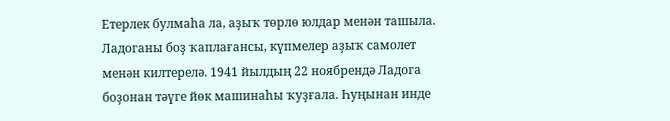Етерлек булмаһа ла, аҙыҡ төрлө юлдар менән ташыла. Ладоганы боҙ ҡаплағансы, күпмелер аҙыҡ самолет менән килтерелә. 1941 йылдың 22 ноябрендә Ладога боҙонан тәүге йөк машинаһы ҡуҙғала. Һуңынан инде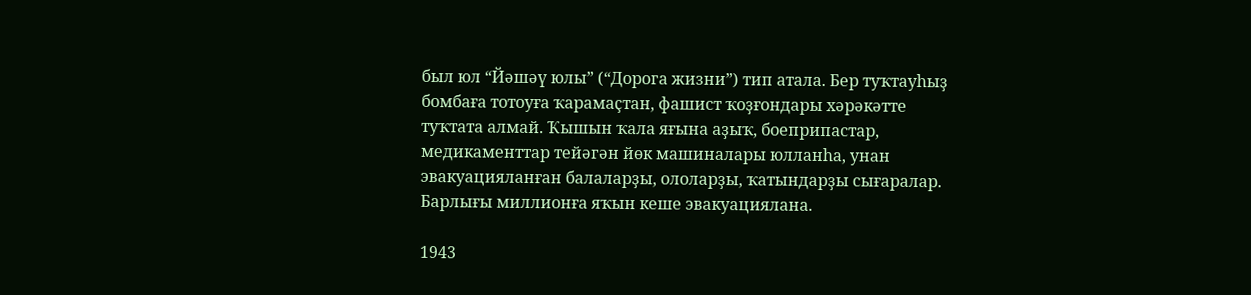был юл “Йәшәү юлы” (“Дорога жизни”) тип атала. Бер туҡтауһыҙ бомбаға тотоуға ҡарамаҫтан, фашист ҡоҙғондары хәрәкәтте туҡтата алмай. Ҡышын ҡала яғына аҙыҡ, боеприпастар, медикаменттар тейәгән йөк машиналары юлланһа, унан эвакуацияланған балаларҙы, ололарҙы, ҡатындарҙы сығаралар. Барлығы миллионға яҡын кеше эвакуациялана.

1943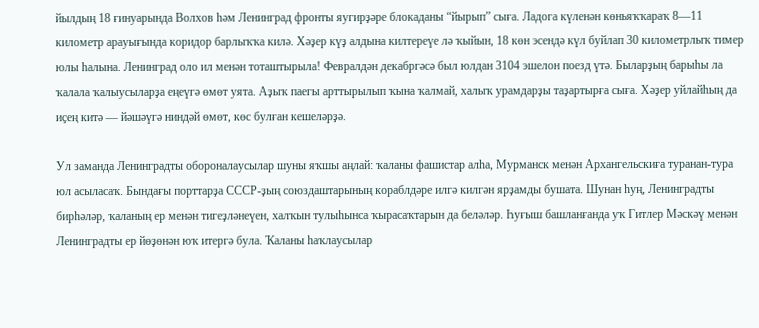йылдың 18 ғинуарында Волхов һәм Ленинград фронты яугирҙәре блокаданы “йырып” сыға. Ладога күленән көньяҡҡараҡ 8—11 километр арауығында коридор барлыҡҡа килә. Хәҙер күҙ алдына килтереүе лә ҡыйын, 18 көн эсендә күл буйлап 30 километрлыҡ тимер юлы һалына. Ленинград оло ил менән тоташтырыла! Февралдән декабргәсә был юлдан 3104 эшелон поезд үтә. Быларҙың барыһы ла ҡалала ҡалыусыларҙа еңеүгә өмөт уята. Аҙыҡ паегы арттырылып ҡына ҡалмай, халыҡ урамдарҙы таҙартырға сыға. Хәҙер уйлайһың да иҫең китә — йәшәүгә ниндәй өмөт, көс булған кешеләрҙә.

Ул заманда Ленинградты обороналаусылар шуны яҡшы аңлай: ҡаланы фашистар алһа, Мурманск менән Архангельскиға туранан-тура юл асыласаҡ. Бындағы порттарҙа СССР-ҙың союздаштарының кораблдәре илгә килгән ярҙамды бушата. Шунан һуң, Ленинградты бирһәләр, ҡаланың ер менән тигеҙләнеүен, халҡын тулыһынса ҡырасаҡтарын да беләләр. Һуғыш башланғанда уҡ Гитлер Мәскәү менән Ленинградты ер йөҙөнән юҡ итергә була. Ҡаланы һаҡлаусылар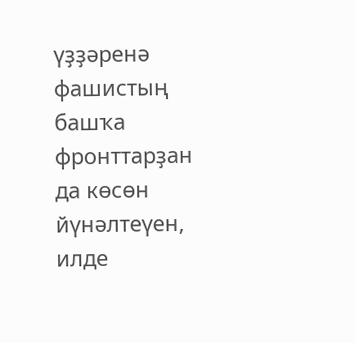үҙҙәренә фашистың башҡа фронттарҙан да көсөн йүнәлтеүен, илде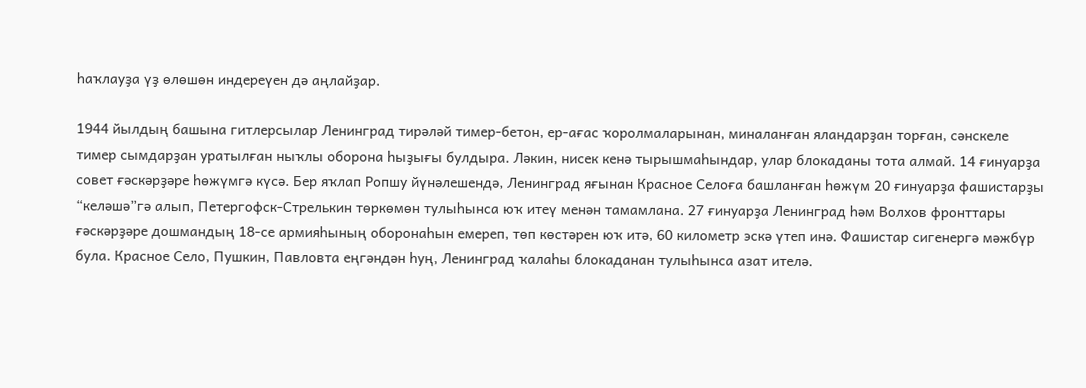һаҡлауҙа үҙ өлөшөн индереүен дә аңлайҙар.

1944 йылдың башына гитлерсылар Ленинград тирәләй тимер-бетон, ер-ағас ҡоролмаларынан, миналанған яландарҙан торған, сәнскеле тимер сымдарҙан уратылған ныҡлы оборона һыҙығы булдыра. Ләкин, нисек кенә тырышмаһындар, улар блокаданы тота алмай. 14 ғинуарҙа совет ғәскәрҙәре һөжүмгә күсә. Бер яҡлап Ропшу йүнәлешендә, Ленинград яғынан Красное Селоға башланған һөжүм 20 ғинуарҙа фашистарҙы “келәшә”гә алып, Петергофск-Стрелькин төркөмөн тулыһынса юҡ итеү менән тамамлана. 27 ғинуарҙа Ленинград һәм Волхов фронттары ғәскәрҙәре дошмандың 18-се армияһының оборонаһын емереп, төп көстәрен юҡ итә, 60 километр эскә үтеп инә. Фашистар сигенергә мәжбүр була. Красное Село, Пушкин, Павловта еңгәндән һуң, Ленинград ҡалаһы блокаданан тулыһынса азат ителә.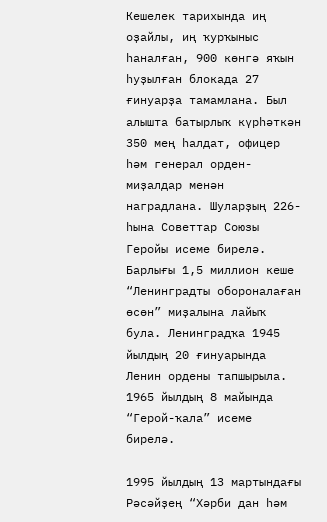Кешелек тарихында иң оҙайлы, иң ҡурҡыныс һаналған, 900 көнгә яҡын һуҙылған блокада 27 ғинуарҙа тамамлана. Был алышта батырлыҡ күрһәткән 350 мең һалдат, офицер һәм генерал орден-миҙалдар менән наградлана. Шуларҙың 226-һына Советтар Союзы Геройы исеме бирелә. Барлығы 1,5 миллион кеше “Ленинградты обороналаған өсөн” миҙалына лайыҡ була. Ленинградҡа 1945 йылдың 20 ғинуарында Ленин ордены тапшырыла. 1965 йылдың 8 майында “Герой-ҡала” исеме бирелә.

1995 йылдың 13 мартындағы Рәсәйҙең “Хәрби дан һәм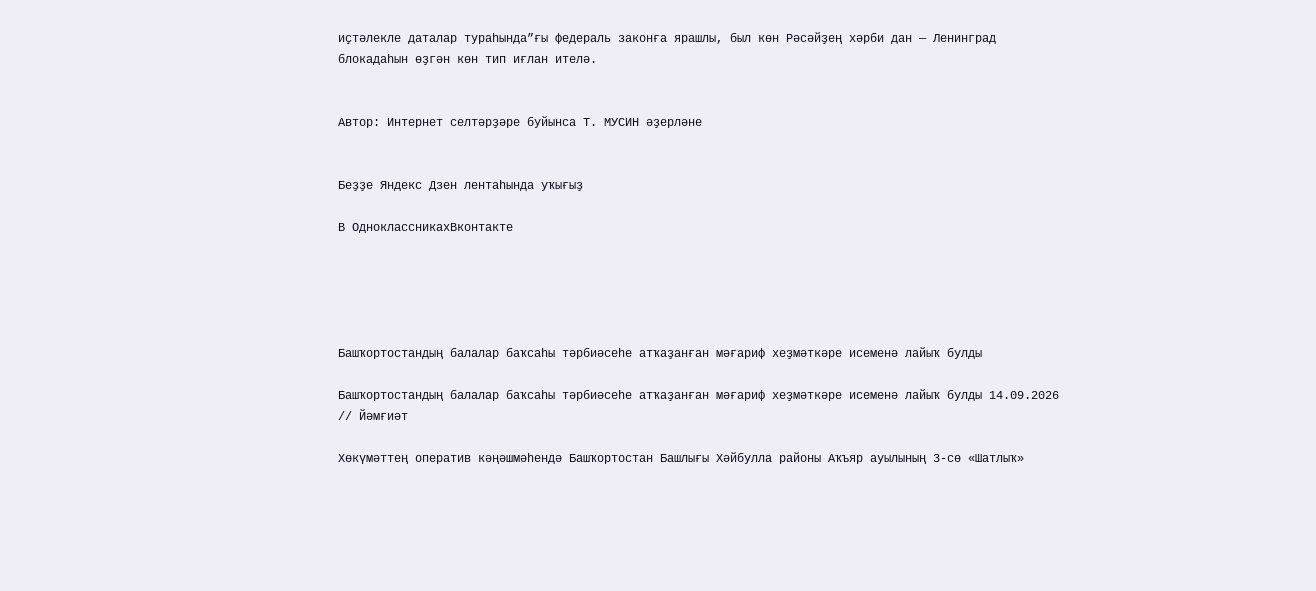иҫтәлекле даталар тураһында”ғы федераль законға ярашлы, был көн Рәсәйҙең хәрби дан — Ленинград блокадаһын өҙгән көн тип иғлан ителә.


Автор: Интернет селтәрҙәре буйынса Т. МУСИН әҙерләне


Беҙҙе Яндекс Дзен лентаһында уҡығыҙ

В ОдноклассникахВконтакте





Башҡортостандың балалар баҡсаһы тәрбиәсеһе атҡаҙанған мәғариф хеҙмәткәре исеменә лайыҡ булды

Башҡортостандың балалар баҡсаһы тәрбиәсеһе атҡаҙанған мәғариф хеҙмәткәре исеменә лайыҡ булды 14.09.2026 // Йәмғиәт

Хөкүмәттең оператив кәңәшмәһендә Башҡортостан Башлығы Хәйбулла районы Аҡъяр ауылының 3-сө «Шатлыҡ»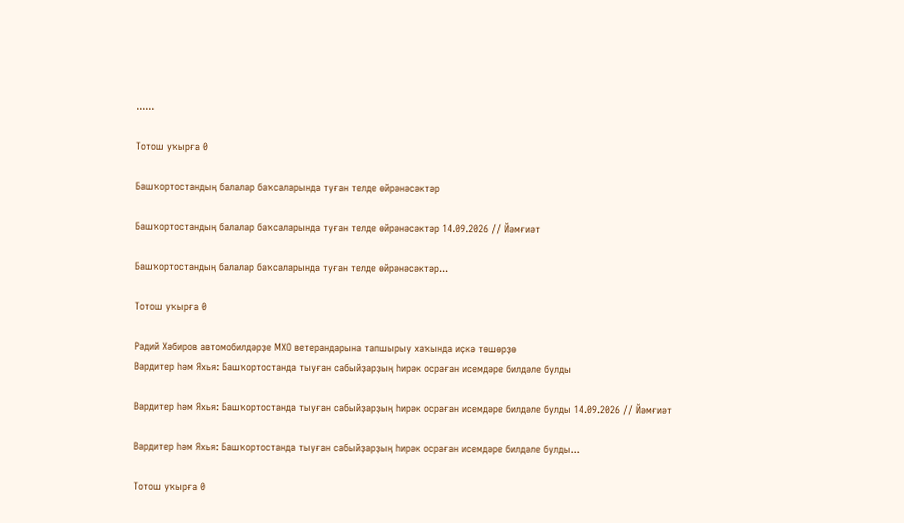......

Тотош уҡырға 0

Башҡортостандың балалар баҡсаларында туған телде өйрәнәсәктәр

Башҡортостандың балалар баҡсаларында туған телде өйрәнәсәктәр 14.09.2026 // Йәмғиәт

Башҡортостандың балалар баҡсаларында туған телде өйрәнәсәктәр...

Тотош уҡырға 0

Радий Хәбиров автомобилдәрҙе МХО ветерандарына тапшырыу хаҡында иҫкә төшөрҙө
Вардитер һәм Яхья: Башҡортостанда тыуған сабыйҙарҙың һирәк осраған исемдәре билдәле булды

Вардитер һәм Яхья: Башҡортостанда тыуған сабыйҙарҙың һирәк осраған исемдәре билдәле булды 14.09.2026 // Йәмғиәт

Вардитер һәм Яхья: Башҡортостанда тыуған сабыйҙарҙың һирәк осраған исемдәре билдәле булды...

Тотош уҡырға 0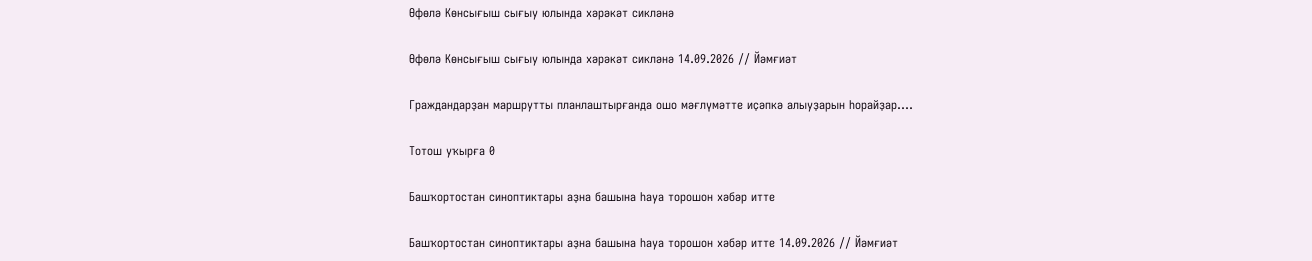Өфөлә Көнсығыш сығыу юлында хәрәкәт сикләнә

Өфөлә Көнсығыш сығыу юлында хәрәкәт сикләнә 14.09.2026 // Йәмғиәт

Граждандарҙан маршрутты планлаштырғанда ошо мәғлүмәтте иҫәпкә алыуҙарын һорайҙар....

Тотош уҡырға 0

Башҡортостан синоптиктары аҙна башына һауа торошон хәбәр итте

Башҡортостан синоптиктары аҙна башына һауа торошон хәбәр итте 14.09.2026 // Йәмғиәт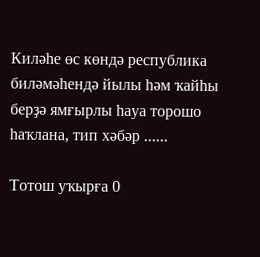Киләһе өс көндә республика биләмәһендә йылы һәм ҡайһы берҙә ямғырлы һауа торошо һаҡлана, тип хәбәр ......

Тотош уҡырға 0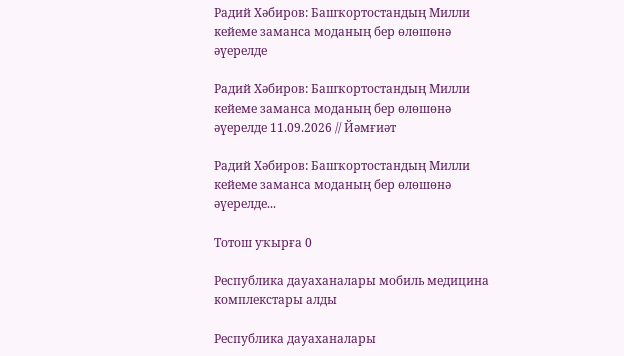Радий Хәбиров: Башҡортостандың Милли кейеме заманса моданың бер өлөшөнә әүерелде

Радий Хәбиров: Башҡортостандың Милли кейеме заманса моданың бер өлөшөнә әүерелде 11.09.2026 // Йәмғиәт

Радий Хәбиров: Башҡортостандың Милли кейеме заманса моданың бер өлөшөнә әүерелде...

Тотош уҡырға 0

Республика дауаханалары мобиль медицина комплекстары алды

Республика дауаханалары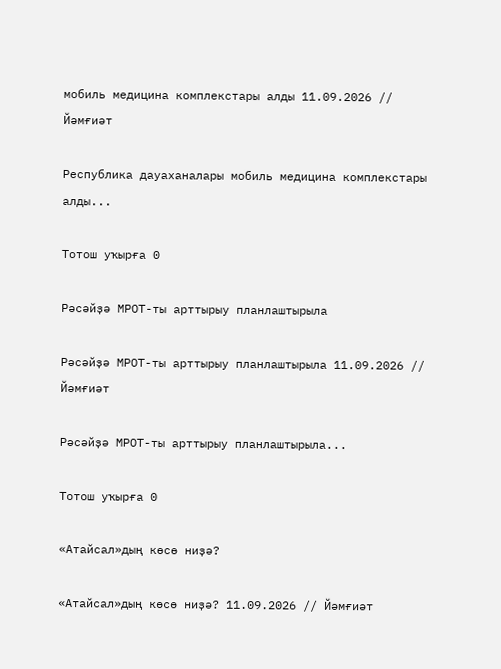мобиль медицина комплекстары алды 11.09.2026 // Йәмғиәт

Республика дауаханалары мобиль медицина комплекстары алды...

Тотош уҡырға 0

Рәсәйҙә МРОТ-ты арттырыу планлаштырыла

Рәсәйҙә МРОТ-ты арттырыу планлаштырыла 11.09.2026 // Йәмғиәт

Рәсәйҙә МРОТ-ты арттырыу планлаштырыла...

Тотош уҡырға 0

«Атайсал»дың көсө ниҙә?

«Атайсал»дың көсө ниҙә? 11.09.2026 // Йәмғиәт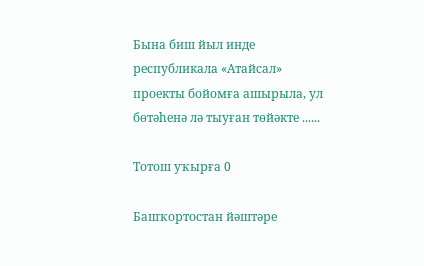Бына биш йыл инде республикала «Атайсал» проекты бойомға ашырыла, ул бөтәһенә лә тыуған төйәкте ......

Тотош уҡырға 0

Башҡортостан йәштәре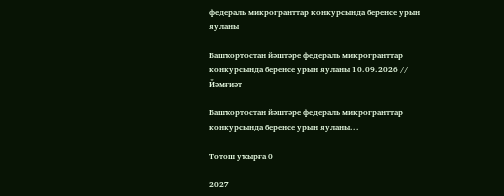федераль микрогранттар конкурсында беренсе урын яуланы

Башҡортостан йәштәре федераль микрогранттар конкурсында беренсе урын яуланы 10.09.2026 // Йәмғиәт

Башҡортостан йәштәре федераль микрогранттар конкурсында беренсе урын яуланы...

Тотош уҡырға 0

2027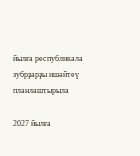йылға республикала зубрҙарҙы ишәйтеү планлаштырыла

2027 йылға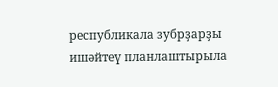республикала зубрҙарҙы ишәйтеү планлаштырыла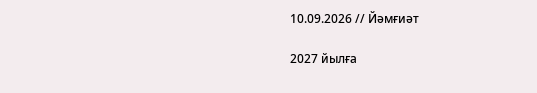10.09.2026 // Йәмғиәт

2027 йылға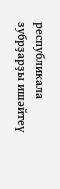республикала зубрҙарҙы ишәйтеү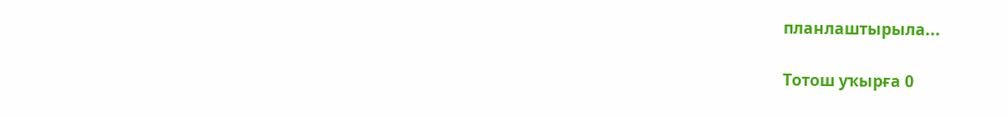планлаштырыла...

Тотош уҡырға 0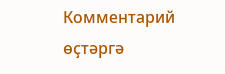Комментарий өҫтәргә